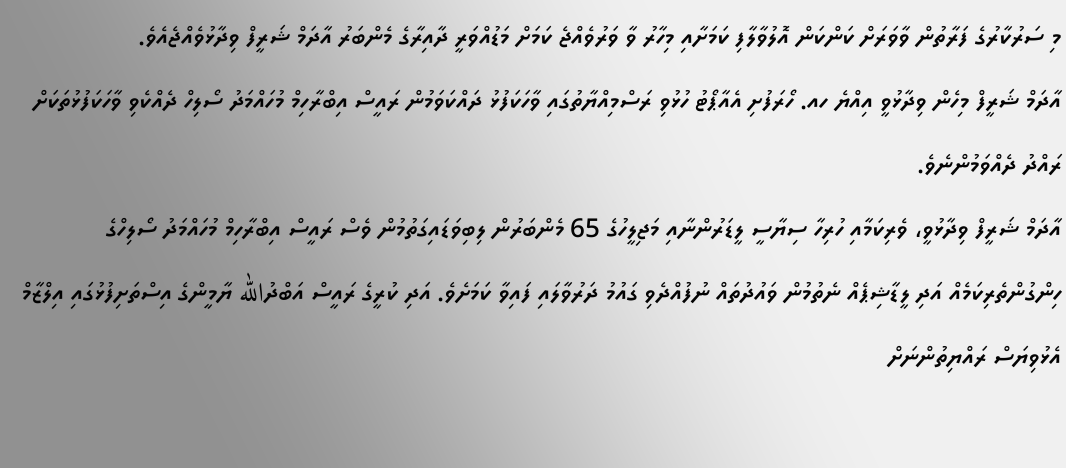މި ސަރުކާރުގެ ފަރާތުން ވާވަރަށް ކަންކަން އޮލުވާލާފި ކަމަށާއި މިހާރު ވާ ވަރުވެއްޖެ ކަމަށް މަޑުއްވަރީ ދާއިރާގެ މެންބަރު އާދަމް ޝަރީފް ވިދާޅުވެއްޖެއެވެ.
އާދަމް ޝަރީފް މިހެން ވިދާޅުވީ އިއްޔެ ހއ. ހޯރަފުށި އެއާޕޯޓު ހުޅުވި ރަސްމިއްޔާތުގައި ވާހަކަފުޅު ދައްކަވަމުން ރައީސް އިބްރާހިމް މުހައްމަދު ސޯލިހް ދެއްކެވި ވާހަކަފުޅުތަކަށް ރައްދު ދެއްވަމުންނެވެ.
އާދަމް ޝަރީފް ވިދާޅުވީ، ވެރިކަމާއި ހުރިހާ ސިޔާސީ ލީޑަރުންނާއި މަޖިލީހުގެ 65 މެންބަރުން ލިބިވަޑައިގަތުމުން ވެސް ރައީސް އިބްރާހިމް މުހައްމަދު ސޯލިހްގެ ހިންގުންތެރިކަމެއް އަދި ލީޑާޝިޕެއް ނެތުމުން ވައުދުތައް ނުފުއްދެވި ގައުމު ދަރުވާލައި ފައިވާ ކަމަށެވެ. އަދި ކުރީގެ ރައީސް އަބްދުالله ޔާމީންގެ އިސްތަށިފުޅުގައި އިލްޒާމް އެޅުވިޔަސް ރައްޔިތުންނަށް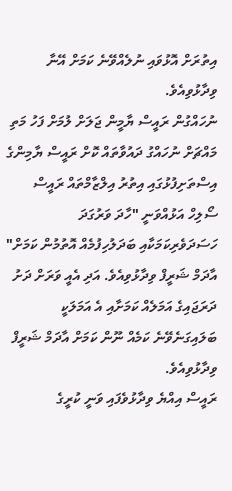އިތުރަށް އޮޅުވައި ނުލެއްވޭނެ ކަމަށް އޭނާ ވިދާޅުވިއެވެ.
ނުހައްގުން ރައީސް ޔާމީން ޖަލަށް ލުމަށް ފަހު މަތި މައްޗަށް ނުހައްގު ދައުވާތައް ކޮށް ރައީސް ޔާމިންގެ އިސްތަށިފުޅުގައި އިތުރު އިލްޒާމްތައް ރައީސް ސޯލިހް އަޅުއްވަނީ "ހާދަ ވަރުގަދަ ހަސަދަވެރިކަމަކާއި ބަދަލުހިފުމެއް އޮތުމުން ކަމަށް" އާދަމް ޝަރީފް ވިދާޅުވިއެވެ. އަދި އެއީ ވަރަށް ދަށު ދަރަޖައިގެ އަމަލެއް ކަމަށާއި އެ އަމަލަކީ ބަލައިގަނެވޭނެ ކަމެއް ނޫން ކަމަށް އާދަމް ޝަރީފް ވިދާޅުވިއެވެ.
ރައީސް އިއްޔެ ވިދާޅުވެފައި ވަނީ ކުރީގެ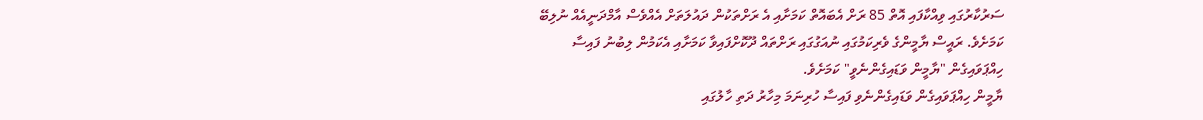ސަރުކާރުގައި ވިއްކާފައި އޮތް 85 ރަށް އެބައޮތް ކަމަށާއި އެ ރަށްތަކުން ދައުލަތަށް އެއްވެސް އާމްދަނީއެއް ނުލިބޭ ކަމަށެވެ. ރައީސް ޔާމީންގެ ވެރިކަމުގައި ނުއަގުގައި ރަށްތައް ދޫކޮށްފައިވާ ކަމަށާއި އެކަމުން ލިބުނު ފައިސާ ހިއްޕަވައިގެން "ޔާމީން ވަޑައިގެންނެވީ" ކަމަށެވެ.
ޔާމީން ހިއްޕަވައިގެން ވަޑައިގެންނެވި ފައިސާ ހުރިނަމަ މިހާރު ދަތި ހާލުގައި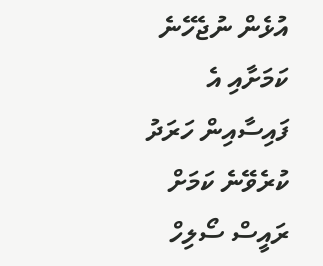އުޅެން ނުޖެހޭނެ ކަމަށާއި އެ ފައިސާއިން ހަރަދު ކުރެވޭނެ ކަމަށް ރައީސް ސޯލިހް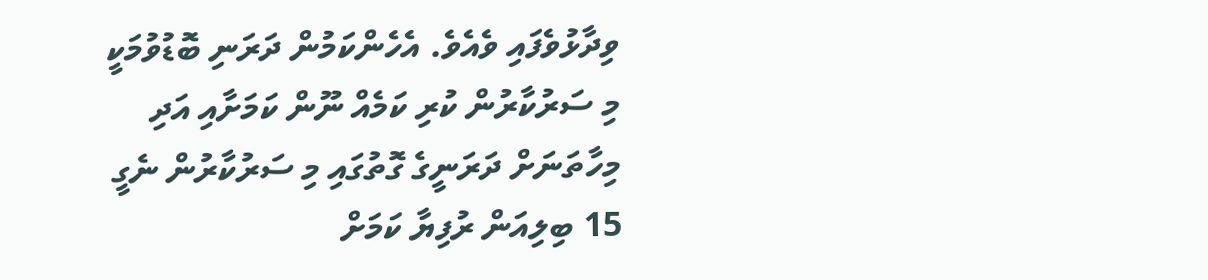ވިދާޅުވެފައި ވެއެވެ. އެހެންކަމުން ދަރަނި ބޮޑުވުމަކީ މި ސަރުކާރުން ކުރި ކަމެއް ނޫން ކަމަށާއި އަދި މިހާތަނަށް ދަރަނީގެ ގޮތުގައި މި ސަރުކާރުން ނެގީ 15 ބިލިއަން ރުފިޔާ ކަމަށް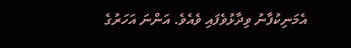އެމަނިކުފާނު ވިދާޅުވެފައި ވެއެވެ. އަންނަ އަހަރުގެ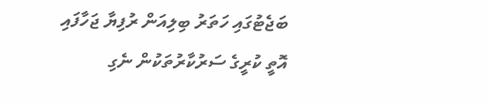ބަޖެޓުގައި ހަތަރު ބިލިއަން ރުފިޔާ ޖަހާފައި އޮތީ ކުރީގެ ސަރުކާރުތަކުން ނެގި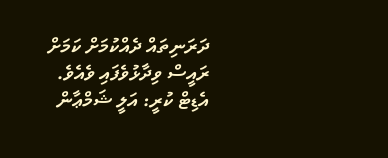ދަރަނިތައް ދެއްކުމަށް ކަމަށް ރައީސް ވިދާޅުވެފައި ވެއެވެ.
އެޑިޓް ކުރީ: އަލީ ޝަމްޢާން